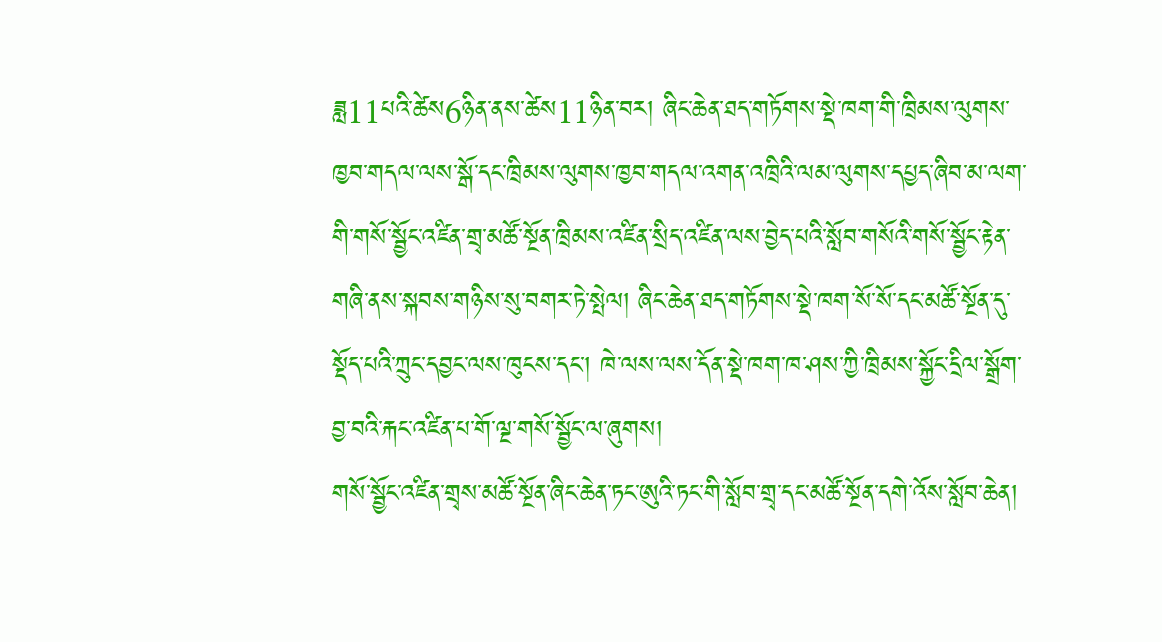ཟླ11པའི་ཚེས6ཉིན་ནས་ཚེས11ཉིན་བར། ཞིང་ཆེན་ཐད་གཏོགས་སྡེ་ཁག་གི་ཁྲིམས་ལུགས་ཁྱབ་གདལ་ལས་སྒོ་དང་ཁྲིམས་ལུགས་ཁྱབ་གདལ་འགན་འཁྲིའི་ལམ་ལུགས་དཔྱད་ཞིབ་མ་ལག་གི་གསོ་སྦྱོང་འཛིན་གྲྭ་མཚོ་སྔོན་ཁྲིམས་འཛིན་སྲིད་འཛིན་ལས་བྱེད་པའི་སློབ་གསོའི་གསོ་སྦྱོང་རྟེན་གཞི་ནས་སྐབས་གཉིས་སུ་བགར་ཏེ་སྤེལ། ཞིང་ཆེན་ཐད་གཏོགས་སྡེ་ཁག་སོ་སོ་དང་མཚོ་སྔོན་དུ་སྡོད་པའི་ཀྲུང་དབྱང་ལས་ཁུངས་དང་། ཁེ་ལས་ལས་དོན་སྡེ་ཁག་ཁ་ཤས་ཀྱི་ཁྲིམས་སྐྱོང་དྲིལ་སྒྲོག་བྱ་བའི་རྐང་འཛིན་པ་གོ་ལྔ་གསོ་སྦྱོང་ལ་ཞུགས།
གསོ་སྦྱོང་འཛིན་གྲྭས་མཚོ་སྔོན་ཞིང་ཆེན་ཏང་ཨུའི་ཏང་གི་སློབ་གྲྭ་དང་མཚོ་སྔོན་དགེ་འོས་སློབ་ཆེན།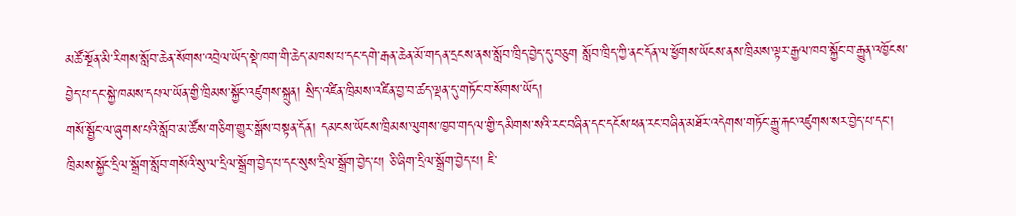མཚོ་སྔོན་མི་རིགས་སློབ་ཆེན་སོགས་འབྲེལ་ཡོད་སྡེ་ཁག་གི་ཆེད་མཁས་པ་དང་དགེ་རྒན་ཆེན་མོ་གདན་དྲངས་ནས་སློབ་ཁྲིད་བྱེད་དུ་བཅུག སློབ་ཁྲིད་ཀྱི་ནང་དོན་ལ་ཕྱོགས་ཡོངས་ནས་ཁྲིམས་ལྟར་རྒྱལ་ཁབ་སྐྱོང་བ་རྒྱུན་འཁྱོངས་བྱེད་པ་དང་སྐྱེ་ཁམས་དཔལ་ཡོན་གྱི་ཁྲིམས་སྐྱོང་འཛུགས་སྐྲུན། སྲིད་འཛིན་ཁྲིམས་འཛིན་བྱ་བ་ཚད་ལྡན་དུ་གཏོང་བ་སོགས་ཡོད།
གསོ་སྦྱོང་ལ་ཞུགས་པའི་སློབ་མ་ཚོས་གཅིག་གྱུར་སྒོས་བསྟན་དོན། དམངས་ཡོངས་ཁྲིམས་ལུགས་ཁྱབ་གདལ་གྱི་དམིགས་སའི་རང་བཞིན་དང་དངོས་ཕན་རང་བཞིན་མཐོར་འདེགས་གཏོང་རྒྱུ་རྐང་འཛུགས་སར་བྱེད་པ་དང་། ཁྲིམས་སྐྱོང་དྲིལ་སྒྲོག་སློབ་གསོའི་སུ་ལ་དྲིལ་སྒྲོག་བྱེད་པ་དང་སུས་དྲིལ་སྒྲོག་བྱེད་པ། ཅི་ཞིག་དྲིལ་སྒྲོག་བྱེད་པ། ཇི་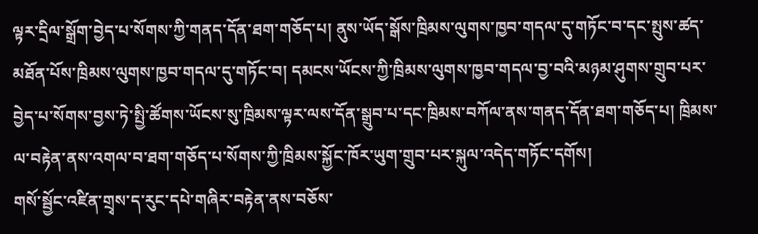ལྟར་དྲིལ་སྒྲོག་བྱེད་པ་སོགས་ཀྱི་གནད་དོན་ཐག་གཅོད་པ། ནུས་ཡོད་སྒོས་ཁྲིམས་ལུགས་ཁྱབ་གདལ་དུ་གཏོང་བ་དང་སྤུས་ཚད་མཐོན་པོས་ཁྲིམས་ལུགས་ཁྱབ་གདལ་དུ་གཏོང་བ། དམངས་ཡོངས་ཀྱི་ཁྲིམས་ལུགས་ཁྱབ་གདལ་བྱ་བའི་མཉམ་ཤུགས་གྲུབ་པར་བྱེད་པ་སོགས་བྱས་ཏེ་སྤྱི་ཚོགས་ཡོངས་སུ་ཁྲིམས་ལྟར་ལས་དོན་སྒྲུབ་པ་དང་ཁྲིམས་བཀོལ་ནས་གནད་དོན་ཐག་གཅོད་པ། ཁྲིམས་ལ་བརྟེན་ནས་འགལ་བ་ཐག་གཅོད་པ་སོགས་ཀྱི་ཁྲིམས་སྐྱོང་ཁོར་ཡུག་གྲུབ་པར་སྐུལ་འདེད་གཏོང་དགོས།
གསོ་སྦྱོང་འཛིན་གྲྭས་ད་རུང་དཔེ་གཞིར་བརྟེན་ནས་བཅོས་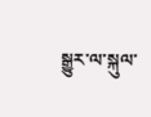སྒྱུར་ལ་སྐུལ་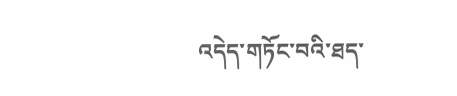འདེད་གཏོང་བའི་ཐད་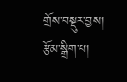གྲོས་བསྡུར་བྱས།
རྩོམ་སྒྲིག་པ།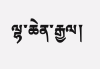ལྷ་ཆེན་རྒྱལ།